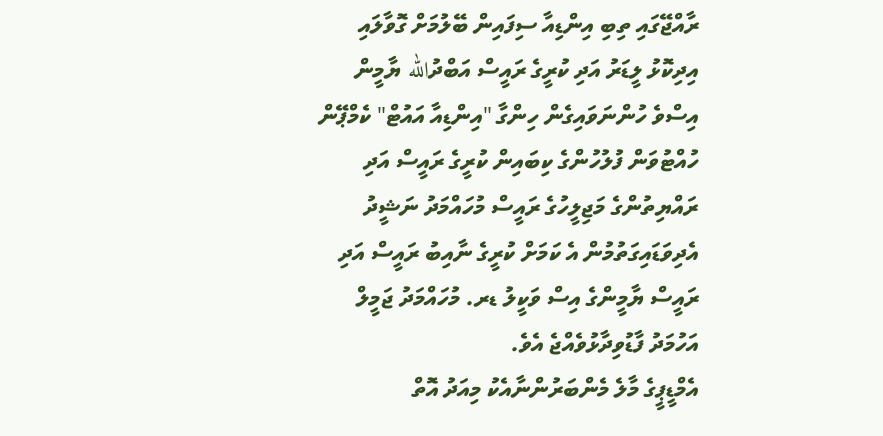ރާއްޖޭގައި ތިބި އިންޑިއާ ސިފައިން ބޭލުމަށް ގޮވާލައި އިދިކޮޅު ލީޑަރު އަދި ކުރީގެ ރައީސް އަބްދުالله ޔާމީން އިސްވެ ހުންނަވައިގެން ހިންގާ "އިންޑިއާ އައުޓް" ކެމްޕޭން ހުއްޓުވަން ފުލުހުންގެ ކިބައިން ކުރީގެ ރައީސް އަދި ރައްޔިތުންގެ މަޖިލީހުގެ ރައީސް މުހައްމަދު ނަޝީދު އެދިވަޑައިގަތުމުން އެ ކަމަށް ކުރީގެ ނާއިބު ރައީސް އަދި ރައީސް ޔާމީންގެ އިސް ވަކީލު ޑރ. މުހައްމަދު ޖަމީލް އަހުމަދު ފާޑުވިދާޅުވެއްޖެ އެވެ.
އެމްޑީޕީގެ މާލެ މެންބަރުންނާއެކު މިއަދު އޮތް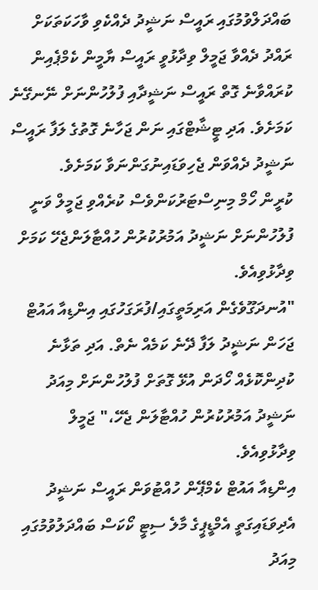ބައްދަލްވުމުގައި ރައީސް ނަޝީދު ދެއްކެވި ވާހަކަތަކަށް ރައްދު ދެއްވާ ޖަމީލް ވިދާޅުވީ ރައީސް ޔާމީން ކެމްޕެއިން ކުރައްވާނެ ގޮތް ރައީސް ނަޝީދާއި ފުލުހުންނަށް ނޭނގޭނެ ކަމަށެވެ. އަދި ޓީޝާޓްގައި ނަން ޖަހާނެ ގޮތުގެ ލަފާ ރައީސް ނަޝީދު ދެއްވަން ޖެހިވަޑައިނުގަންނަވާ ކަމަށެވެ.
ކުރީން ހޯމް މިނިސްޓަރުކަންވެސް ކުރެއްވި ޖަމީލް ވަނީ ފުލުހުންނަށް ނަޝީދު އަމުރުކުރުން ހުއްޓާލަންޖެހޭ ކަމަށް ވިދާޅުވިއެވެ.
"އުނދަގޫވެގެން އަރިމަތީގައި/ފުރަގަހުގައި އިންޑިއާ އައުޓް ޖަހަން ނަޝީދު ލަފާ ދޭނެ ކަމެއް ނެތް. އަދި ތަޅާނެ ކުދިންކޮޅެއް ހޯދަން އުޅޭ ގޮތަށް ފުލުހުންނަށް މިއަދު ނަޝީދު އަމުރުކުރުން ހުއްޓާލަން ޖެހޭ،" ޖަމީލް ވިދާޅުވިއެވެ.
އިންޑިއާ އައުޓް ކެމްޕޭން ހުއްޓުވަން ރައީސް ނަޝީދު އެދިވަޑައިގަތީ އެމްޑީޕީގެ މާލެ ސިޓީ ކޯކަސް ބައްދަލުވުމުގައި މިއަދު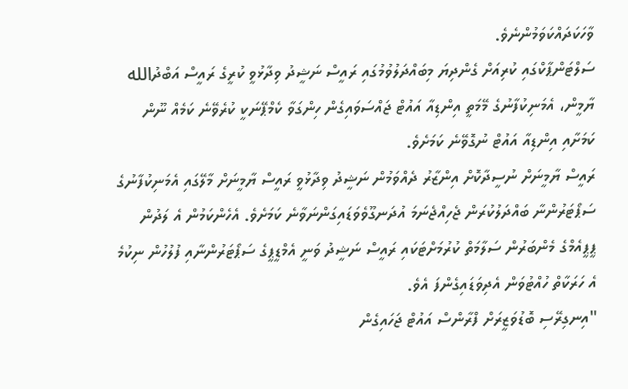ވާހަކަދައްކަވަމުންނެވެ.
ސަލްޓަންޕާކްގައި ކުރިއަށް ގެންދިޔަ މިބައްދަލުވުމުގައި ރައީސް ނަޝީދު ވިދާޅުވީ ކުރީގެ ރައީސް އަބްދުالله ޔާމީން، އެމަނިކުފާނުގެ މޭމަތީ އިންޑިއާ އައުޓް ޖައްސަވައިގެން ހިންގަވާ ކެމްޕޭނަކީ ކުރެވޭނެ ކަމެއް ނޫން ކަމަށާއި އިންޑިއާ އައުޓް ނުގޮވޭނެ ކަމަށެވެ.
ރައީސް ޔާމީނަށް ނުސީދާކޮށް އިންޒާރު ދެއްވަމުން ނަޝީދު ވިދާޅުވީ ރައީސް ޔާމީނަށް މާލޭގައި އެމަނިކުފާނުގެ ސަޕޯޓަރުންނާ ބައްދަލުކުރަން ޖެހިއްޖެނަމަ އުދަނގޫވެވަޑައިގަންނަވާނެ ކަމަށެވެ. އެހެންކަމުން އެ ލަދުން ޕީޕީއެމްގެ މެންބަރުން ސަލާމަތް ކުރުމަށްޓަކައި ރައީސް ނަޝީދު ވަނީ އެމްޑީޕީގެ ސަޕޯޓަރުންނާއި ފުލުހުން ނިކުމެ އެ ހަރަކާތް ހުއްޓުވަން އެދިވަޑައިގެންފަ އެވެ.
"އިނގިރޭސި ބޮޑުވަޒީރަށް ފްރާންސް އައުޓް ޖަހައިގެން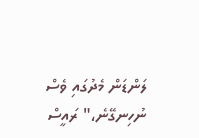ލަންޑަން މެދުގައި ވެސް ނުހިނގޭނެ،" ރައީސް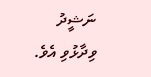ނަޝީދު ވިދާޅުވި އެވެ.